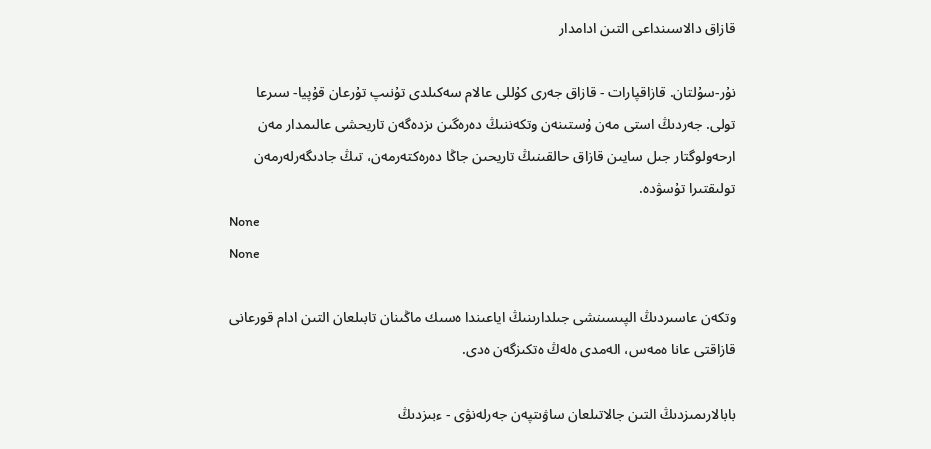قازاق دالاسىنداعى التىن ادامدار

نۇر-سۇلتان. قازاقپارات - قازاق جەرى كۇللى عالام سەكىلدى تۇنىپ تۇرعان قۇپيا- سىرعا تولى. جەردىڭ استى مەن ۇستىنەن وتكەننىڭ دەرەگىن ىزدەگەن تاريحشى عالىمدار مەن ارحەولوگتار جىل سايىن قازاق حالقىنىڭ تاريحىن جاڭا دەرەكتەرمەن، تىڭ جادىگەرلەرمەن تولىقتىرا تۇسۋدە.
None
None

وتكەن عاسىردىڭ الپىسىنشى جىلدارىنىڭ اياعىندا ەسىك ماڭىنان تابىلعان التىن ادام قورعانى قازاقتى عانا ەمەس، الەمدى ەلەڭ ەتكىزگەن ەدى.

بابالارىمىزدىڭ التىن جالاتىلعان ساۋىتپەن جەرلەنۋى - ءبىزدىڭ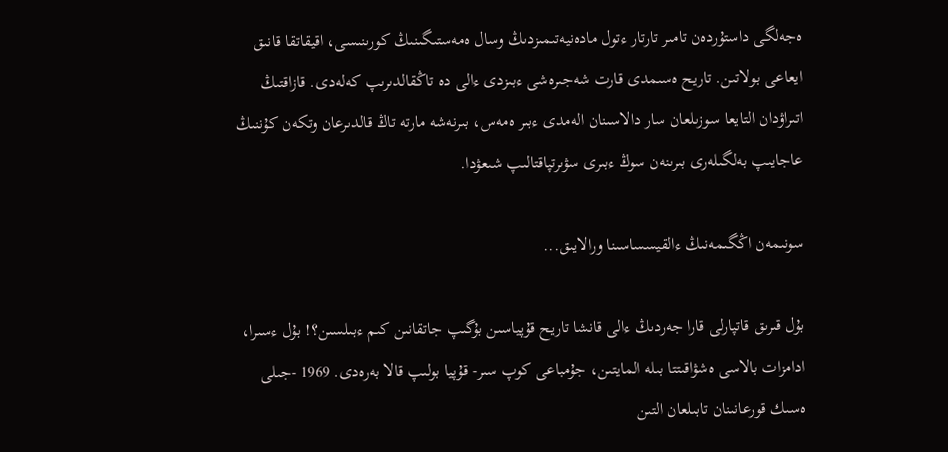ەجەلگى داستۇردەن تامىر تارتار ءتول مادەنيەتىمىزدىڭ وسال ەمەستىگىنىڭ كورىنىسى، اقيقاتقا قانىق ايعاعى بولاتىن. تاريح ەسىمدى قارت شەجىرەشى ءبىزدى ءالى دە تاڭقالدىرىپ كەلەدى. قازاقتىڭ اتىراۋدان التايعا سوزىلعان سار دالاسىنان الەمدى ءبىر ەمەس، بىرنەشە مارتە تاڭ قالدىرعان وتكەن كۇننىڭ عاجايىپ بەلگىلەرى بىرىنەن سوڭ ءبىرى سۋىرتپاقتالىپ شىعۋدا.

سونىمەن اڭگىمەنىڭ ءالقيسساسىنا ورالايىق...

بۇل قىرىق قاتپارلى قارا جەردىڭ ءالى قانشا تاريح قۇپياسىن بۇگىپ جاتقانىن كىم ءبىلسىن؟! بۇل ءسىرا، ادامزات بالاسى ەشۋاقىتتا بىلە المايتىن، جۇمباعى كوپ سىر- قۇپيا بولىپ قالا بەرەدى. 1969 -جىلى ەسىك قورعانىنان تابىلعان التىن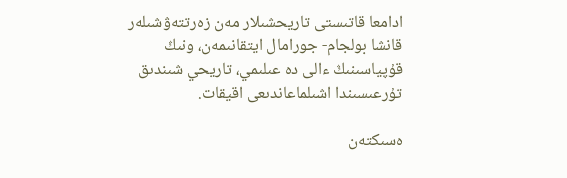ادامعا قاتىستى تاريحشىلار مەن زەرتتەۋشىلەر قانشا بولجام- جورامال ايتقانىمەن، ونىڭ قۇپياسىنىڭ ءالى دە عىلىمي، تاريحي شىندىق تۇرعىسىندا اشىلماعاندىعى اقيقات.

ەسىكتەن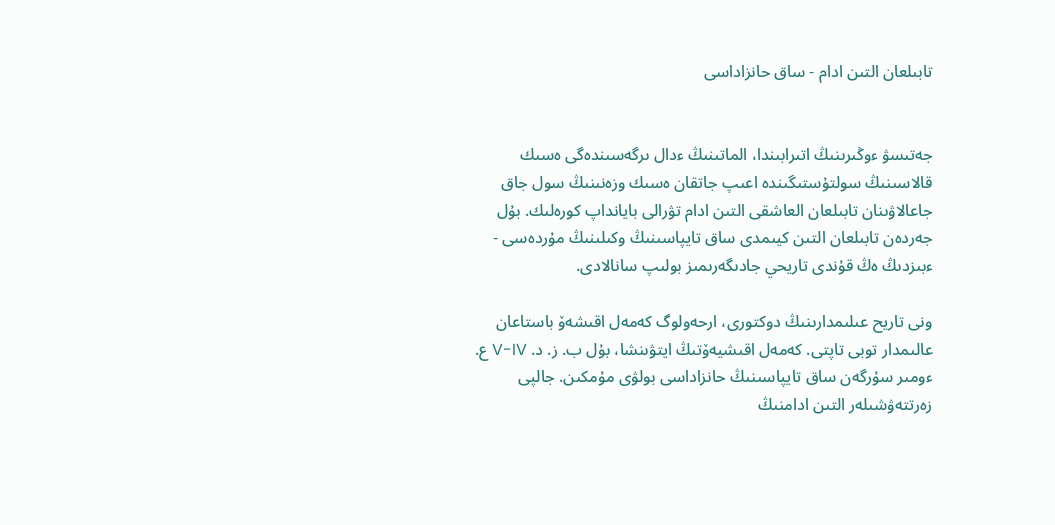تابىلعان التىن ادام - ساق حانزاداسى


جەتىسۋ ءوڭىرىنىڭ اتىرابىندا، الماتىنىڭ ءدال ىرگەسىندەگى ەسىك قالاسىنىڭ سولتۇستىگىندە اعىپ جاتقان ەسىك وزەنىنىڭ سول جاق جاعالاۋىنان تابىلعان العاشقى التىن ادام تۋرالى بايانداپ كورەلىك. بۇل جەردەن تابىلعان التىن كيىمدى ساق تايپاسىنىڭ وكىلىنىڭ مۇردەسى - ءبىزدىڭ ەڭ قۇندى تاريحي جادىگەرىمىز بولىپ سانالادى.

ونى تاريح عىلىمدارىنىڭ دوكتورى، ارحەولوگ كەمەل اقىشەۆ باستاعان عالىمدار توبى تاپتى. كەمەل اقىشيەۆتىڭ ايتۋىنشا، بۇل ب. ز. د. V-IV ع. ءومىر سۇرگەن ساق تايپاسىنىڭ حانزاداسى بولۋى مۇمكىن. جالپى زەرتتەۋشىلەر التىن ادامنىڭ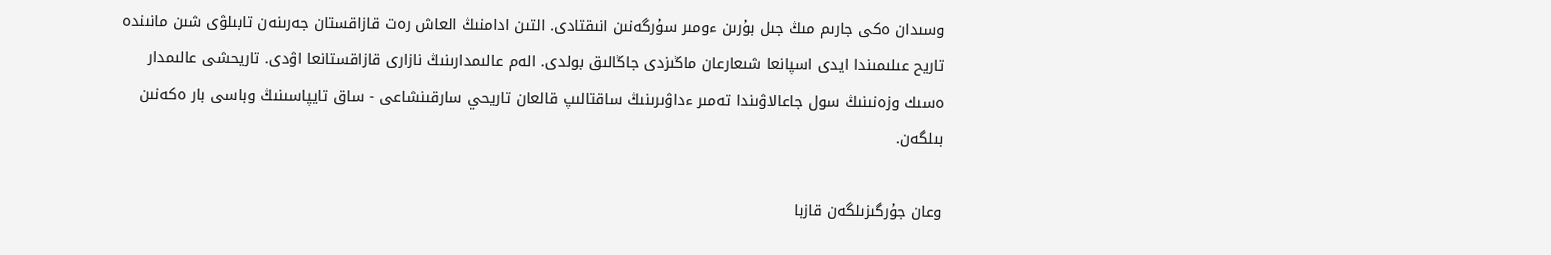وسىدان ەكى جارىم مىڭ جىل بۇرىن ءومىر سۇرگەنىن انىقتادى. التىن ادامنىڭ العاش رەت قازاقستان جەرىنەن تابىلۋى شىن مانىندە تاريح عىلىمىندا ايدى اسپانعا شىعارعان ماڭىزدى جاڭالىق بولدى. الەم عالىمدارىنىڭ نازارى قازاقستانعا اۋدى. تاريحشى عالىمدار ەسىك وزەنىنىڭ سول جاعالاۋىندا تەمىر ءداۋىرىنىڭ ساقتالىپ قالعان تاريحي سارقىنشاعى - ساق تايپاسىنىڭ وباسى بار ەكەنىن بىلگەن.

وعان جۇرگىزىلگەن قازبا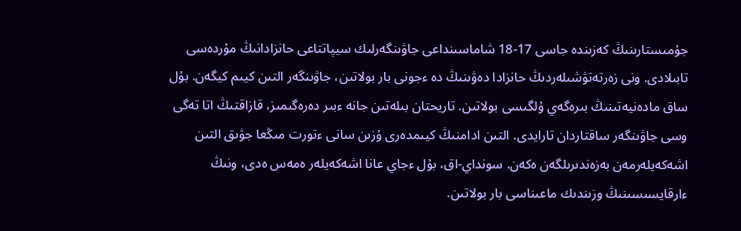جۇمىستارىنىڭ كەزىندە جاسى 17-18 شاماسىنداعى جاۋىنگەرلىك سيپاتتاعى حانزادانىڭ مۇردەسى تابىلادى. ونى زەرتەتۋشىلەردىڭ حانزادا دەۋىنىڭ دە ءجونى بار بولاتىن، جاۋىنگەر التىن كيىم كيگەن. بۇل ساق مادەنيەتىنىڭ بىرەگەي ۇلگىسى بولاتىن. تاريحتان بىلەتىن جانە ءبىر دەرەگىمىز، قازاقتىڭ اتا تەگى وسى جاۋىنگەر ساقتاردان تارايدى. التىن ادامنىڭ كيىمدەرى ۇزىن سانى ءتورت مىڭعا جۋىق التىن اشەكەيلەرمەن بەزەندىرىلگەن ەكەن. سونداي-اق، بۇل ءجاي عانا اشەكەيلەر ەمەس ەدى، ونىڭ ءارقايسىسىنىڭ وزىندىك ماعىناسى بار بولاتىن.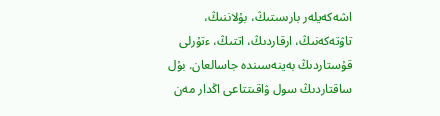اشەكەيلەر بارىستىڭ، بۇلاننىڭ، تاۋتەكەنىڭ، ارقاردىڭ، اتتىڭ، ءتۇرلى قۇستاردىڭ بەينەسىندە جاسالعان. بۇل ساقتاردىڭ سول ۋاقىتتاعى اڭدار مەن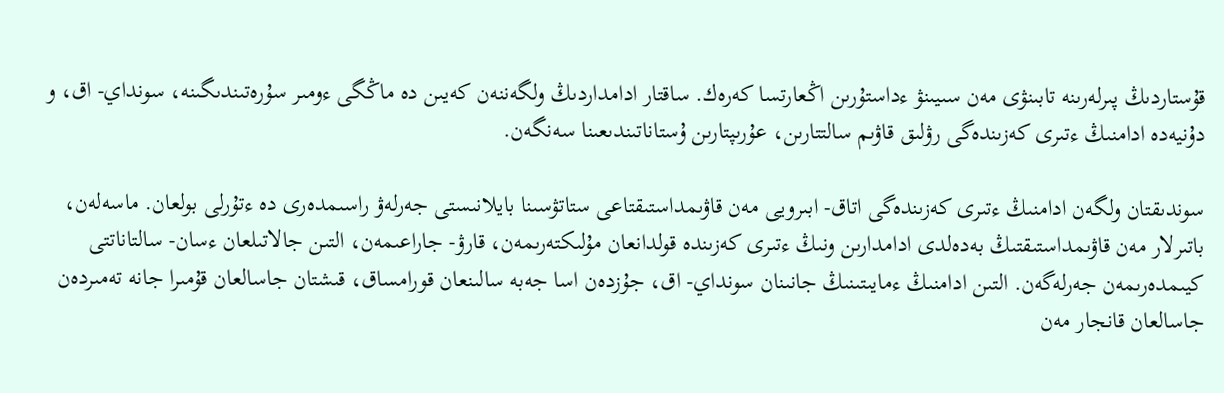قۇستاردىڭ پىرلەرىنە تابىنۋى مەن سىيىنۋ ءداستۇرىن اڭعارتسا كەرەك. ساقتار ادامداردىڭ ولگەننەن كەيىن دە ماڭگى ءومىر سۇرەتىندىگىنە، سونداي- اق، و دۇنيەدە ادامنىڭ ءتىرى كەزىندەگى رۋلىق قاۋىم سالتتارىن، عۇرىپتارىن ۇستاناتىندىعىنا سەنگەن.

سوندىقتان ولگەن ادامنىڭ ءتىرى كەزىندەگى اتاق- ابىرويى مەن قاۋىمداستىقتاعى ستاتۋسىنا بايلانىستى جەرلەۋ راسىمدەرى دە ءتۇرلى بولعان. ماسەلەن، باتىرلار مەن قاۋىمداستىقتىڭ بەدەلدى ادامدارىن ونىڭ ءتىرى كەزىندە قولدانعان مۇلىكتەرىمەن، قارۋ- جاراعىمەن، التىن جالاتىلعان ءسان- سالتاناتتى كيىمدەرىمەن جەرلەگەن. التىن ادامنىڭ ءمايىتىنىڭ جانىنان سونداي- اق، جۇزدەن اسا جەبە سالىنعان قورامساق، قىشتان جاسالعان قۇمىرا جانە تەمىردەن جاسالعان قانجار مەن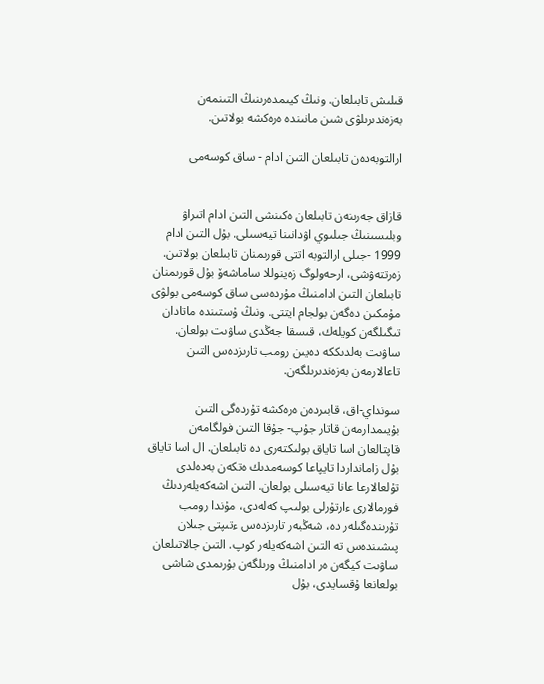قىلىش تابىلعان. ونىڭ كيىمدەرىنىڭ التىنمەن بەزەندىرىلۋى شىن مانىندە ەرەكشە بولاتىن.

ارالتوبەدەن تابىلعان التىن ادام - ساق كوسەمى


قازاق جەرىنەن تابىلعان ەكىنشى التىن ادام اتىراۋ وبلىسىنىڭ جىلىوي اۋدانىنا تيەسىلى. بۇل التىن ادام 1999 -جىلى ارالتوبە اتتى قورىمنان تابىلعان بولاتىن. زەرتتەۋشى، ارحەولوگ زەينوللا ساماشەۆ بۇل قورىمنان تابىلعان التىن ادامنىڭ مۇردەسى ساق كوسەمى بولۋى مۇمكىن دەگەن بولجام ايتتى. ونىڭ ۇستىندە ماتادان تىگىلگەن كويلەك، قىسقا جەڭدى ساۋىت بولعان. ساۋىت بەلدىككە دەيىن رومب تارىزدەس التىن تاعالارمەن بەزەندىرىلگەن.

سونداي-اق، قابىردەن ەرەكشە تۇردەگى التىن بۇيىمدارمەن قاتار جۇپ- جۇقا التىن فولگامەن قاپتالعان اسا تاياق بولىكتەرى دە تابىلعان. ال اسا تاياق بۇل زامانداردا تايپاعا كوسەمدىك ەتكەن بەدەلدى تۇلعالارعا عانا تيەسىلى بولعان. التىن اشەكەيلەردىڭ فورمالارى ءارتۇرلى بولىپ كەلەدى، مۇندا رومب تۇرىندەگىلەر دە، شەڭبەر تارىزدەس ءتىپتى جىلان پىشىندەس تە التىن اشەكەيلەر كوپ. التىن جالاتىلعان ساۋىت كيگەن ەر ادامنىڭ ورىلگەن بۇرىمدى شاشى بولعانعا ۇقسايدى، بۇل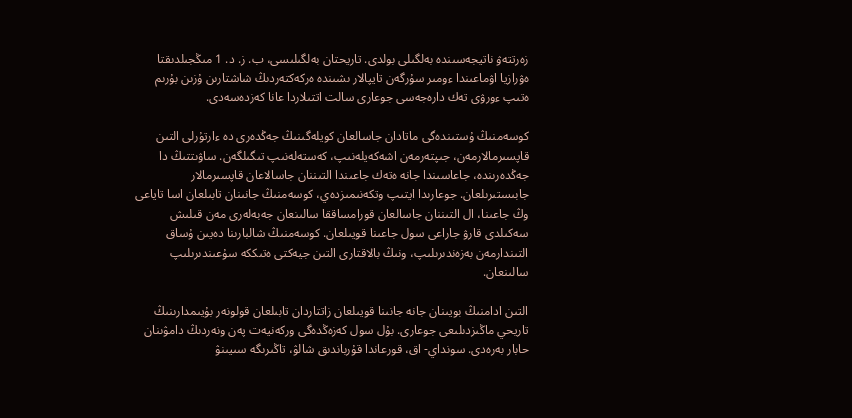زەرتتەۋ ناتيجەسىندە بەلگىلى بولدى. تاريحتان بەلگىلىسى، ب. ز. د. 1 مىڭجىلدىقتا ەۋرازيا اۋماعىندا ءومىر سۇرگەن تايپالار ىشىندە ەركەكتەردىڭ شاشتارىن ۇزىن بۇرىم ەتىپ ءورۋى تەك دارەجەسى جوعارى سالت اتتىلاردا عانا كەزدەسەدى.

كوسەمنىڭ ۇستىندەگى ماتادان جاسالعان كويلەگىنىڭ جەڭدەرى دە ءارتۇرلى التىن قاپسىرمالارمەن، جىپتەرمەن اشەكەيلەنىپ، كەستەلەنىپ تىگىلگەن. ساۋىتتىڭ دا جەڭدەرىندە، جاعاسىندا جانە ەتەك جاعىندا التىننان جاسالاعان قاپسىرمالار جابىستىرىلعان. جوعارىدا ايتىپ وتكەنىمىزدەي، كوسەمنىڭ جانىنان تابىلعان اسا تاياعى وڭ جاعىنا، ال التىننان جاسالعان قورامساققا سالىنعان جەبەلەرى مەن قىلىش سەكىلدى قارۋ جاراعى سول جاعىنا قويىلعان. كوسەمنىڭ شالبارىنا دەيىن ۇساق التىندارمەن بەزەندىرىلىپ، ونىڭ بالاقتارى التىن جيەكتى ەتىككە سۇعىندىرىلىپ سالىنعان.

التىن ادامنىڭ بويىنان جانە جانىنا قويىلعان زاتتاردان تابىلعان قولونەر بۇيىمدارىنىڭ تاريحي ماڭىزدىلىعى جوعارى. بۇل سول كەزەڭدەگى وركەنيەت پەن ونەردىڭ دامۋىنان حابار بەرەدى. سونداي- اق، قورعاندا قۇرباندىق شالۋ، تاڭىرىگە سىيىنۋ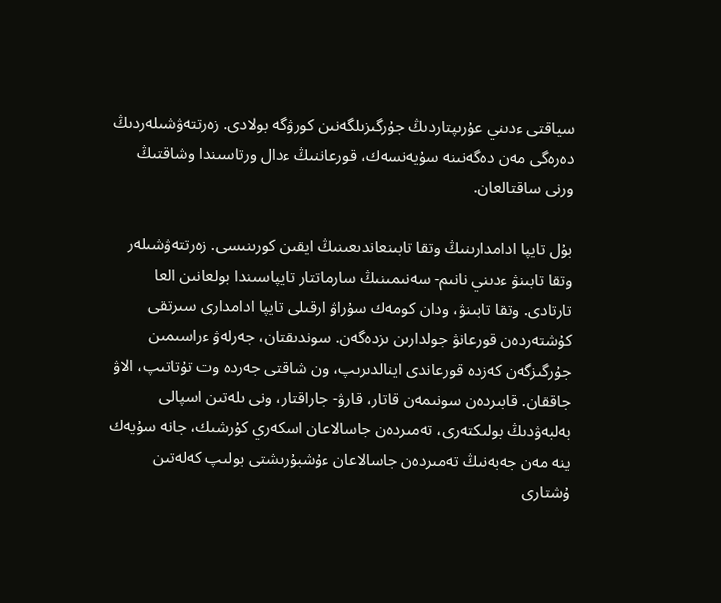سياقتى ءدىني عۇرىپتاردىڭ جۇرگىزىلگەنىن كورۋگە بولادى. زەرتتەۋشىلەردىڭ دەرەگى مەن دەگەنىنە سۇيەنسەك، قورعاننىڭ ءدال ورتاسىندا وشاقتىڭ ورنى ساقتالعان.

بۇل تايپا ادامدارىنىڭ وتقا تابىنعاندىعىنىڭ ايقىن كورىنىسى. زەرتتەۋشىلەر وتقا تابىنۋ ءدىني نانىم- سەنىمىنىڭ سارماتتار تايپاسىندا بولعانىن العا تارتادى. وتقا تابىنۋ، ودان كومەك سۇراۋ ارقىلى تايپا ادامدارى سىرتقى كۇشتەردەن قورعانۋ جولدارىن ىزدەگەن. سوندىقتان، جەرلەۋ ءراسىمىن جۇرگىزگەن كەزدە قورعاندى اينالدىرىپ، ون شاقتى جەردە وت تۇتاتىپ، الاۋ جاققان. قابىردەن سونىمەن قاتار، قارۋ- جاراقتار، ونى ىلەتىن اسپالى بەلبەۋدىڭ بولىكتەرى، تەمىردەن جاسالاعان اسكەري كۇرشىك، جانە سۇيەك ينە مەن جەبەنىڭ تەمىردەن جاسالاعان ءۇشبۇرىشتى بولىپ كەلەتىن ۇشتارى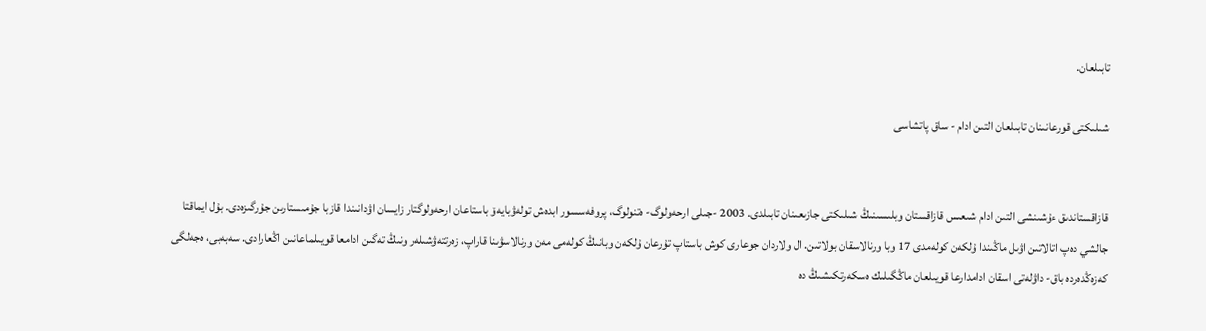تابىلعان.

شىلىكتى قورعانىنان تابىلعان التىن ادام - ساق پاتشاسى


قازاقستاندىق ءۇشىنشى التىن ادام شىعىس قازاقستان وبلىسىنىڭ شىلىكتى جازىعىنان تابىلدى. 2003 -جىلى ارحەولوگ- ەتنولوگ، پروفەسسور ابدەش تولەۋبايەۆ باستاعان ارحەولوگتار زايسان اۋدانىندا قازبا جۇمىستارىن جۇرگىزەدى. بۇل ايماقتا جالشي دەپ اتالاتىن اۋىل ماڭىندا ۇلكەن كولەمدى 17 وبا ورنالاسقان بولاتىن. ال ولاردان جوعارى كوش باستاپ تۇرعان ۇلكەن وبانىڭ كولەمى مەن ورنالاسۋىنا قاراپ، زەرتتەۋشىلەر ونىڭ تەگىن ادامعا قويىلماعانىن اڭعارادى. سەبەبى، ەجەلگى كەزەڭدەردە باق- داۋلەتى اسقان ادامدارعا قويىلعان ماڭگىلىك ەسكەرتكىشىڭ دە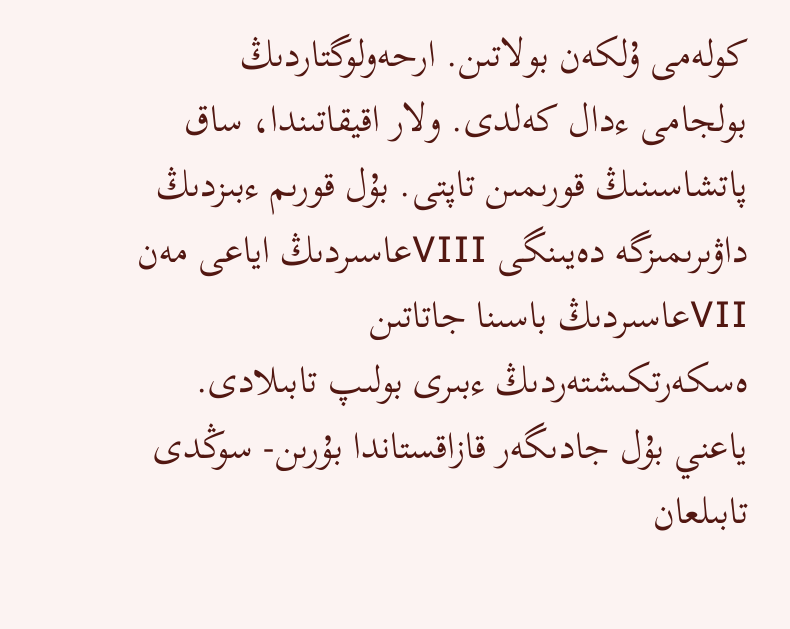كولەمى ۇلكەن بولاتىن. ارحەولوگتاردىڭ بولجامى ءدال كەلدى. ولار اقيقاتىندا، ساق پاتشاسىنىڭ قورىمىن تاپتى. بۇل قورىم ءبىزدىڭ داۋىرىمىزگە دەيىنگى VIIIعاسىردىڭ اياعى مەن VIIعاسىردىڭ باسىنا جاتاتىن ەسكەرتكىشتەردىڭ ءبىرى بولىپ تابىلادى. ياعني بۇل جادىگەر قازاقستاندا بۇرىن- سوڭدى تابىلعان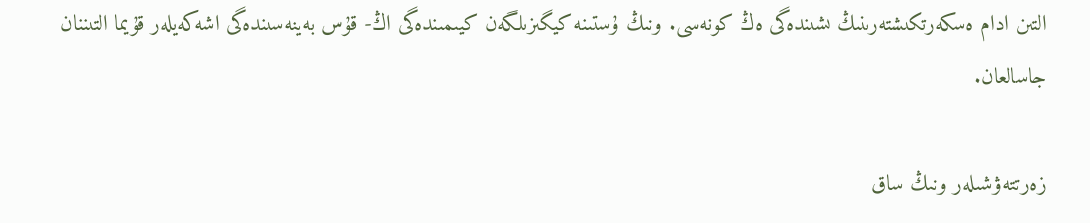التىن ادام ەسكەرتكىشتەرىنىڭ ىشىندەگى ەڭ كونەسى. ونىڭ ۇستىنە كيگىزىلگەن كيىمىندەگى اڭ- قۇس بەينەسىندەگى اشەكەيلەر قۇيما التىننان جاسالعان.

زەرتتەۋشىلەر ونىڭ ساق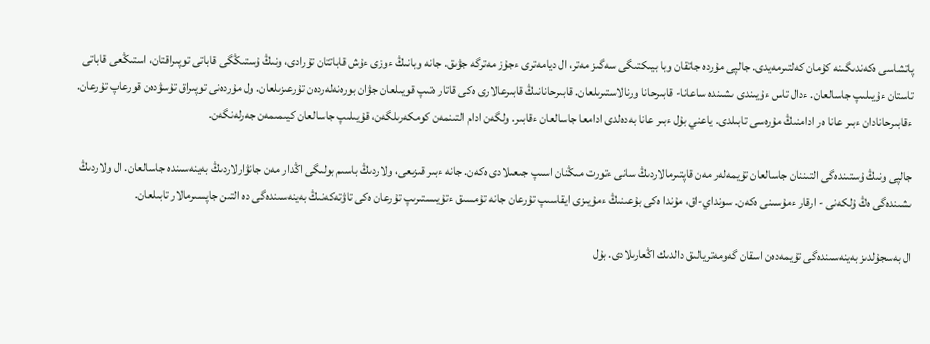پاتشاسى ەكەندىگىنە كۇمان كەلتىرمەيدى. جالپى مۇردە جاتقان وبا بيىكتىگى سەگىز مەتر، ال ديامەترى ءجۇز مەترگە جۋىق. جانە وبانىڭ ءوزى ءۇش قاباتتان تۇرادى، ونىڭ ۇستىڭگى قاباتى توپىراقتان، استىڭعى قاباتى تاستان ءۇيىلىپ جاسالعان. ءدال تاس ءۇيىندى ىشىندە ساعانا- قابىرحانا ورنالاستىرىلعان. قابىرحانانىڭ قابىرعالارى ەكى قاتار ەتىپ قويىلعان جۋان بورەنەلەردەن تۇرعىزىلعان. ول مۇردەنى توپىراق تۇسۋدەن قورعاپ تۇرعان. ءقابىرحانادان ءبىر عانا ەر ادامنىڭ مۇرەسى تابىلدى. ياعني بۇل ءبىر عانا بەدەلدى ادامعا جاسالعان ءقابىر. ولگەن ادام التىنمەن كومكەرىلگەن، قۇيىلىپ جاسالعان كيىمىمەن جەرلەنگەن.

جالپى ونىڭ ۇستىندەگى التىننان جاسالعان تۇيمەلەر مەن قاپتىرمالاردىڭ سانى ءتورت مىڭنان اسىپ جىعىلادى ەكەن. جانە ءبىر قىزىعى، ولاردىڭ باسىم بولىگى اڭدار مەن جانۋارلاردىڭ بەينەسىندە جاسالعان. ال ولاردىڭ ىشىندەگى ەڭ ۇلكەنى - ارقار ءمۇسىنى ەكەن. سونداي-اق، مۇندا ەكى بۇعىنىڭ ءمۇيىزى ايقاسىپ تۇرعان جانە تۇمسىق ءتۇيىستىرىپ تۇرعان ەكى تاۋتەكەنىڭ بەينەسىندەگى دە التىن جاپسىرمالار تابىلعان.

ال بەسجۇلدىز بەينەسىندەگى تۇيمەدەن اسقان گەومەتريالىق دالدىك اڭعارىلادى. بۇل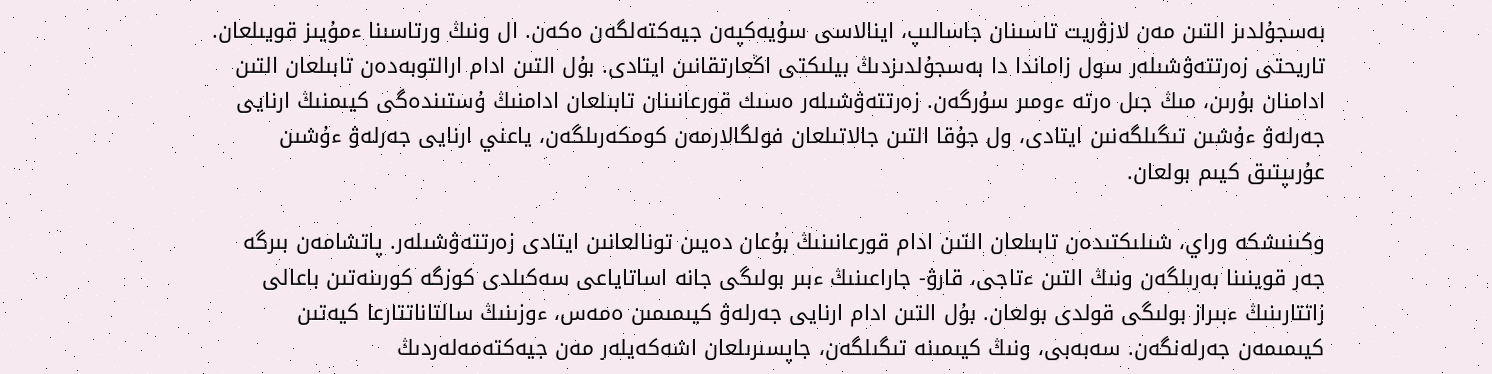بەسجۇلدىز التىن مەن لازۋريت تاسىنان جاسالىپ، اينالاسى سۇيەكپەن جيەكتەلگەن ەكەن. ال ونىڭ ورتاسىنا ءمۇيىز قويىلعان. تاريحتى زەرتتەۋشىلەر سول زاماندا دا بەسجۇلدىزدىڭ بيلىكتى اڭعارتقانىن ايتادى. بۇل التىن ادام ارالتوبەدەن تابىلعان التىن ادامنان بۇرىن، مىڭ جىل ەرتە ءومىر سۇرگەن. زەرتتەۋشىلەر ەسىك قورعانىنان تابىلعان ادامنىڭ ۇستىندەگى كيىمنىڭ ارنايى جەرلەۋ ءۇشىن تىگىلگەنىن ايتادى، ول جۇقا التىن جالاتىلعان فولگالارمەن كومكەرىلگەن، ياعني ارنايى جەرلەۋ ءۇشىن عۇرىپتىق كيىم بولعان.

وكىنىشكە وراي، شىلىكتىدەن تابىلعان التىن ادام قورعانىنىڭ بۇعان دەيىن تونالعانىن ايتادى زەرتتەۋشىلەر. پاتشامەن بىرگە جەر قوينىنا بەرىلگەن ونىڭ التىن ءتاجى، قارۋ- جاراعىنىڭ ءبىر بولىگى جانە اساتاياعى سەكىلدى كوزگە كورىنەتىن باعالى زاتتارىنىڭ ءبىراز بولىگى قولدى بولعان. بۇل التىن ادام ارنايى جەرلەۋ كيىمىمىن ەمەس، ءوزىنىڭ سالتاناتتارعا كيەتىن كيىمىمەن جەرلەنگەن. سەبەبى، ونىڭ كيىمىنە تىگىلگەن، جاپسىرىلعان اشەكەيلەر مەن جيەكتەمەلەردىڭ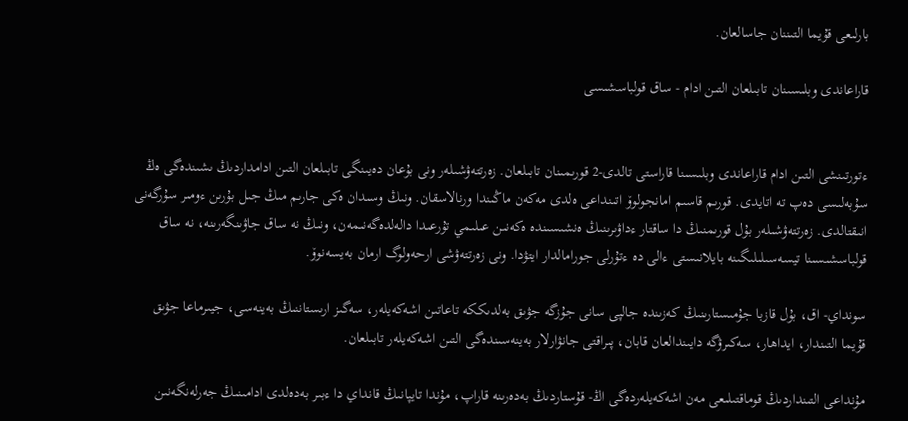بارلىعى قۇيما التىننان جاسالعان.

قاراعاندى وبلىسىنان تابىلعان التىن ادام - ساق قولباسشىسى


ءتورتىنشى التىن ادام قاراعاندى وبلىسىنا قاراستى تالدى-2 قورىمىنان تابىلعان. زەرتتەۋشىلەر ونى بۇعان دەيىنگى تابىلعان التىن ادامداردىڭ ىشىندەگى ەڭ سۇبەلىسى دەپ تە اتايدى. قورىم قاسىم امانجولوۆ اتىنداعى ەلدى مەكەن ماڭىندا ورنالاسقان. ونىڭ وسىدان ەكى جارىم مىڭ جىل بۇرىن ءومىر سۇرگەنى انىقتالدى. زەرتتەۋشىلەر بۇل قورىمنىڭ دا ساقتار ءداۋىرىنىڭ ەنشىسىندە ەكەنىن عىلىمي تۇرعىدا دالەلدەگەنىمەن، ونىڭ نە ساق جاۋىنگەرىنە، نە ساق قولباسشىسىنا تيسەسىلىلىگىنە بايلانىستى ءالى دە ءتۇرلى جورامالدار ايتۋدا. ونى زەرتتەۋشى ارحەولوگ ارمان بەيسەنوۆ.

سونداي- اق، بۇل قازبا جۇمىستارىنىڭ كەزىندە جالپى سانى جۇزگە جۋىق بەلدىككە تاعاتىن اشەكەيلەر، سەگىز ارىستاننىڭ بەينەسى، جيىرماعا جۋىق قۇيما التىندار، ايداھار، سەكىرۋگە دايىندالعان قابان، پىراقتى جانۋارلار بەينەسىندەگى التىن اشەكەيلەر تابىلعان.

مۇنداعى التىنداردىڭ قوماقتىلىعى مەن اشەكەيلەردەگى اڭ- قۇستاردىڭ بەدەرىنە قاراپ، مۇندا تايپانىڭ قانداي دا ءبىر بەدەلدى ادامىنىڭ جەرلەنگەنىن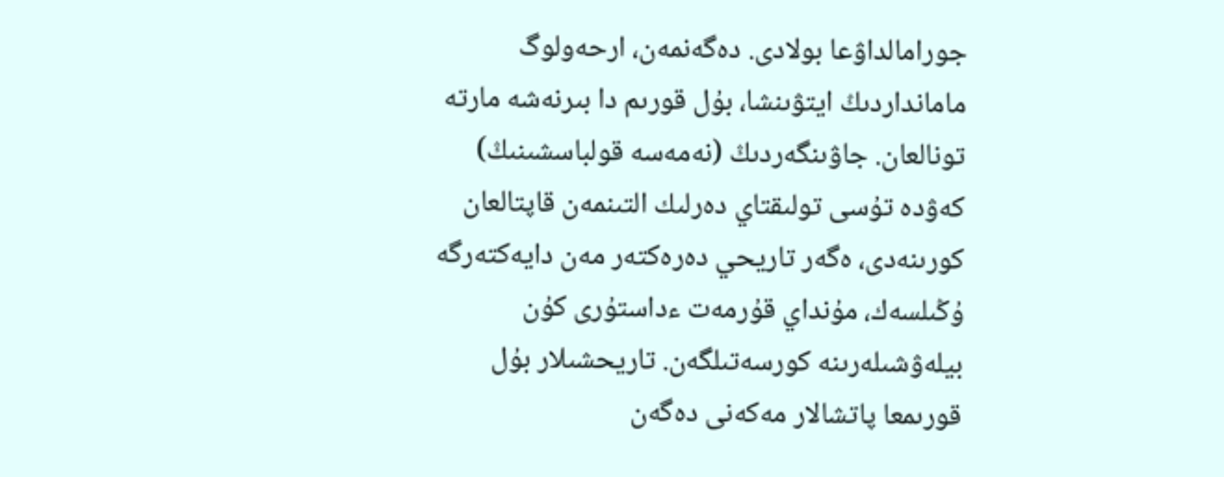جورامالداۋعا بولادى. دەگەنمەن، ارحەولوگ مامانداردىڭ ايتۋىنشا، بۇل قورىم دا بىرنەشە مارتە تونالعان. جاۋىنگەردىڭ (نەمەسە قولباسشىنىڭ) كەۋدە تۇسى تولىقتاي دەرلىك التىنمەن قاپتالعان كورىنەدى، ەگەر تاريحي دەرەكتەر مەن دايەكتەرگە ۇڭىلسەك، مۇنداي قۇرمەت ءداستۇرى كۇن بيلەۋشىلەرىنە كورسەتىلگەن. تاريحشىلار بۇل قورىمعا پاتشالار مەكەنى دەگەن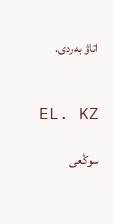اتاۋ بەردى.


EL. KZ

سوڭعى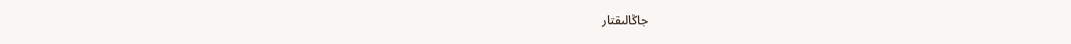جاڭالىقتار